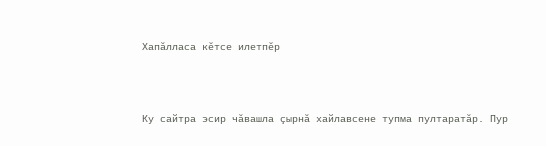Хапăлласа кĕтсе илетпĕр



Ку сайтра эсир чăвашла çырнă хайлавсене тупма пултаратăр. Пур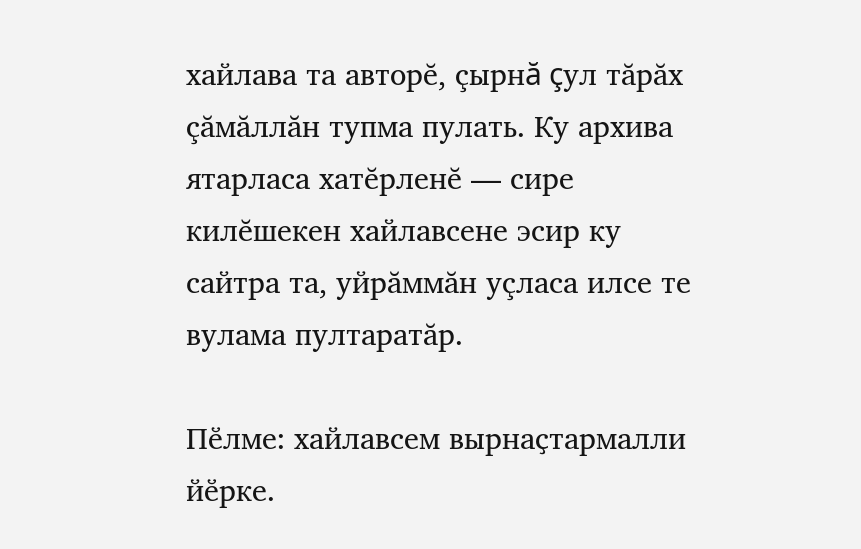хайлава та авторĕ, çырнă çул тăрăх çăмăллăн тупма пулать. Ку архива ятарласа хатĕрленĕ — сире килĕшекен хайлавсене эсир ку сайтра та, уйрăммăн уçласа илсе те вулама пултаратăр.

Пӗлме: хайлавсем вырнаҫтармалли йӗрке.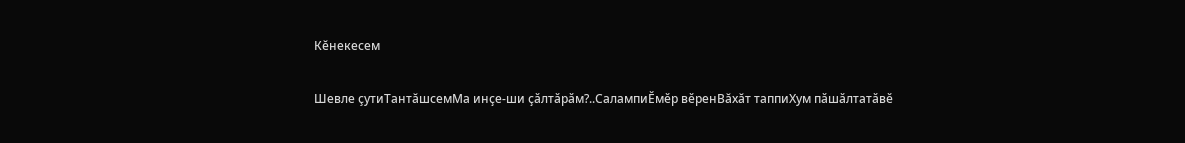Кĕнекесем

Шевле çутиТантăшсемМа инҫе-ши ҫӑлтӑрӑм?..СалампиӖмӗр вӗренВăхăт таппиХум пӑшӑлтатӑвӗ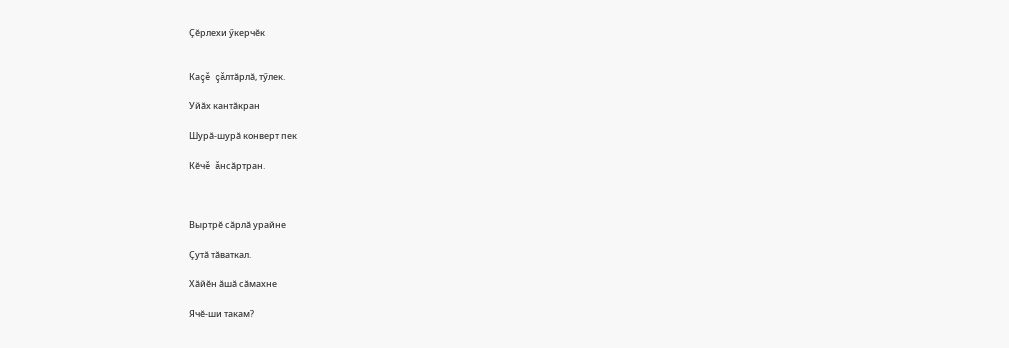Çĕрлехи ӳкерчĕк


Каçĕ çăлтăрлă, тӳлек.

Уйăх кантăкран

Шурă-шурă конверт пек

Кĕчĕ ăнсăртран.



Выртрĕ сăрлă урайне

Çутă тăваткал.

Хăйĕн ăшă сăмахне

Ячĕ-ши такам?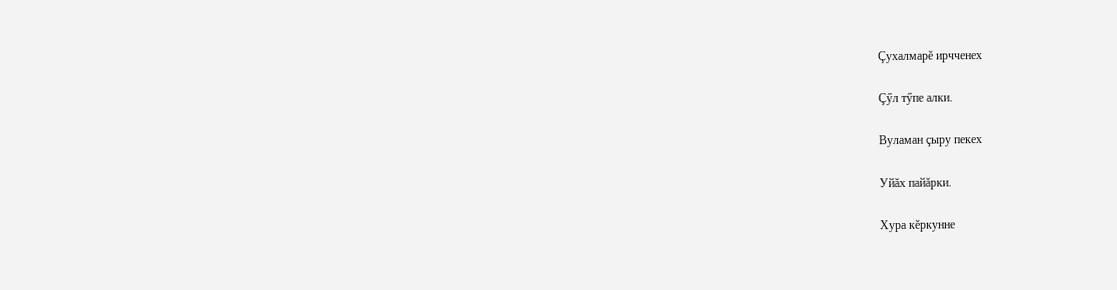Çухалмарĕ ирчченех

Çӳл тӳпе алки.

Вуламан çыру пекех

Уйăх пайăрки.

Хура кĕркунне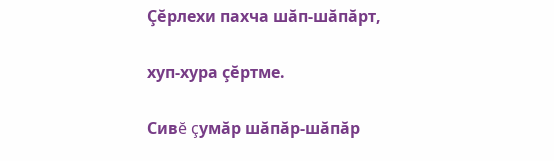Çĕрлехи пахча шăп-шăпăрт,

хуп-хура çĕртме.

Сивĕ çумăр шăпăр-шăпăр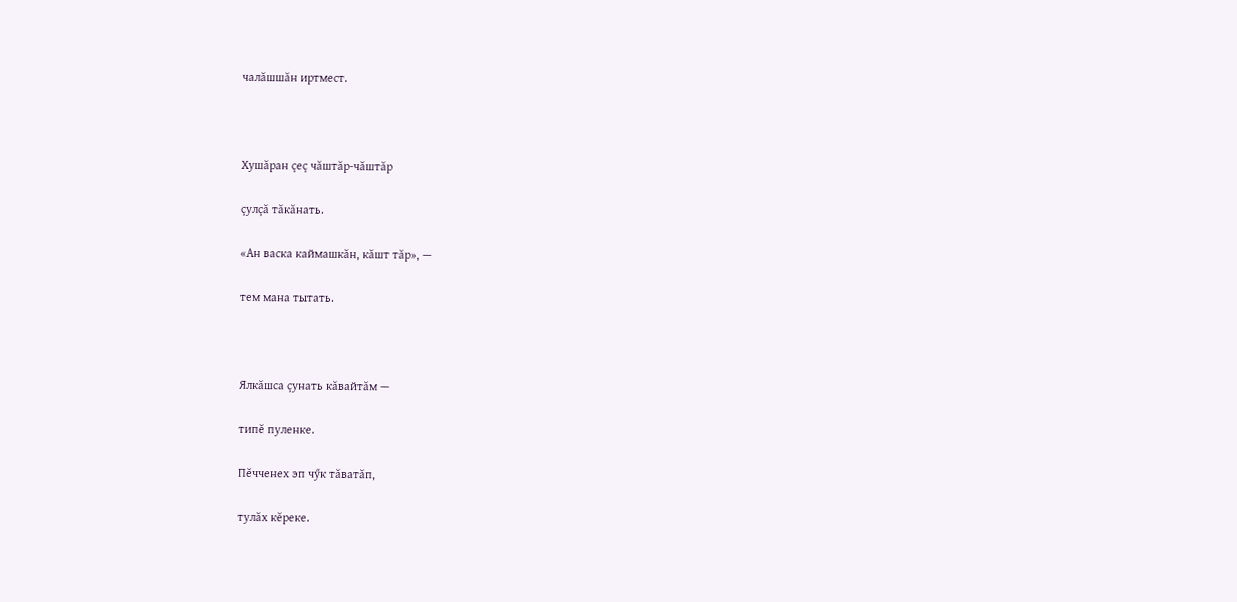чалăшшăн иртмест.



Хушăран çеç чăштăр-чăштăр

çулçă тăкăнать.

«Ан васка каймашкăн, кăшт тăр», —

тем мана тытать.



Ялкăшса çунать кăвайтăм —

типĕ пуленке.

Пĕчченех эп чӳк тăватăп,

тулăх кĕреке.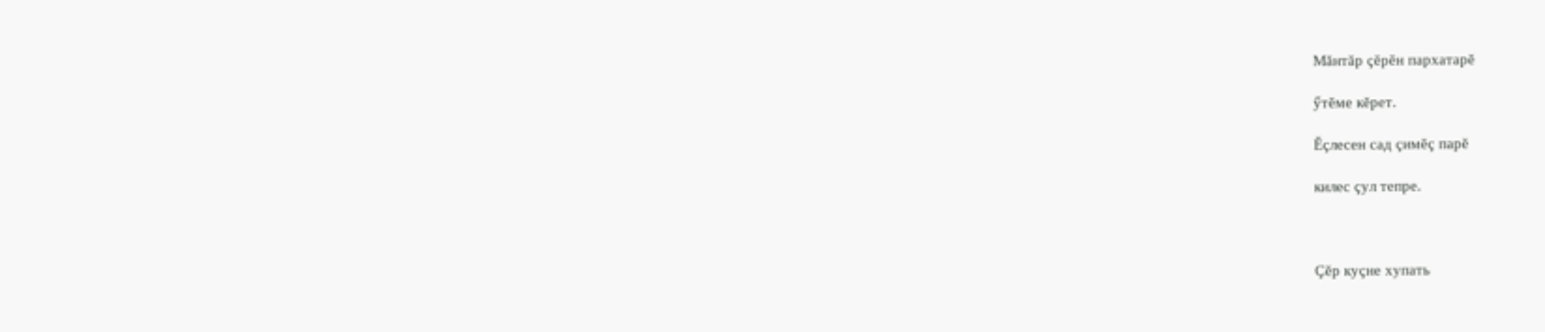Мăнтăр çĕрĕн пархатарĕ

ӳтĕме кĕрет.

Ĕçлесен сад çимĕç парĕ

килес çул тепре.



Çĕр куçне хупать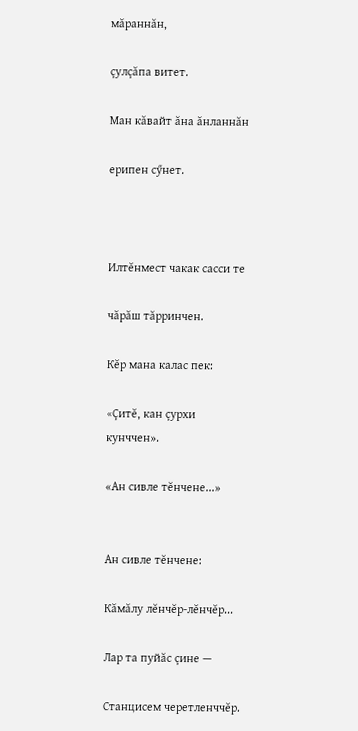мăраннăн,

çулçăпа витет.

Ман кăвайт ăна ăнланнăн

ерипен сӳнет.



Илтĕнмест чакак сасси те

чăрăш тăрринчен.

Кĕр мана калас пек:

«Çитĕ, кан çурхи кунччен».

«Ан сивле тĕнчене...»


Ан сивле тĕнчене:

Кăмăлу лĕнчĕр-лĕнчĕр...

Лар та пуйăс çине —

Станцисем черетленччĕр.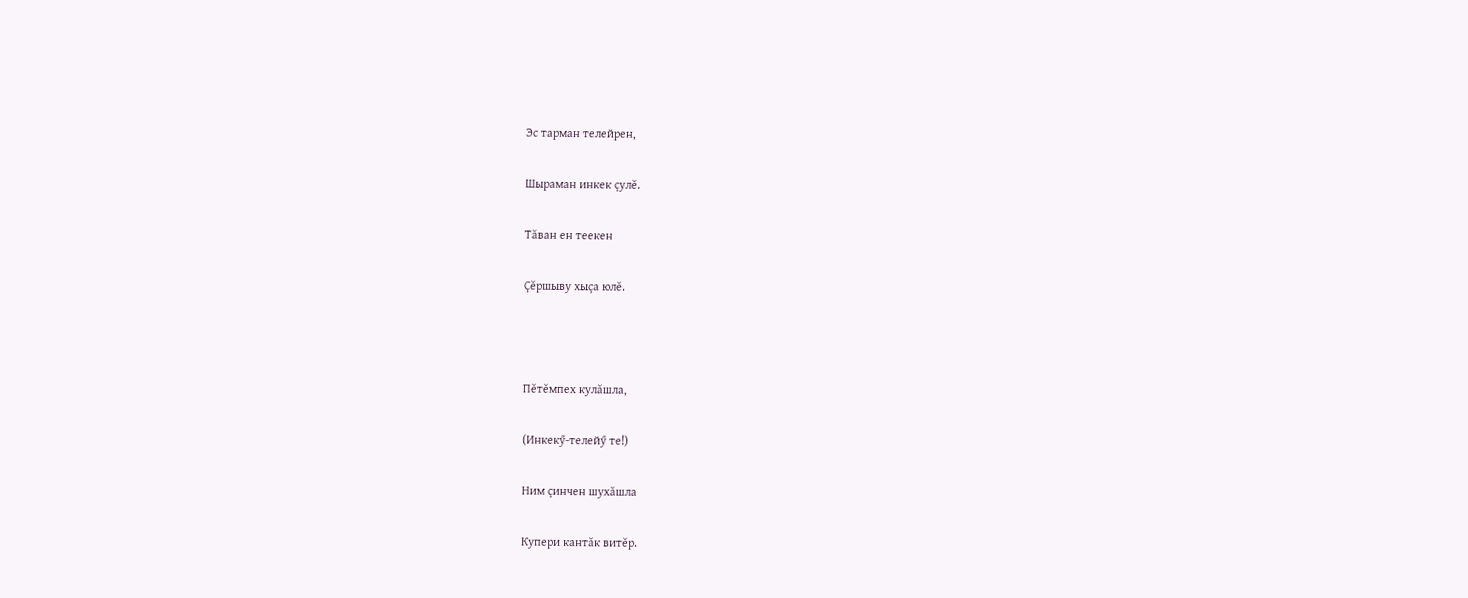Эс тарман телейрен,

Шыраман инкек çулĕ.

Тăван ен теекен

Çĕршыву хыçа юлĕ.



Пĕтĕмпех кулăшла,

(Инкекӳ-телейӳ те!)

Ним çинчен шухăшла

Купери кантăк витĕр.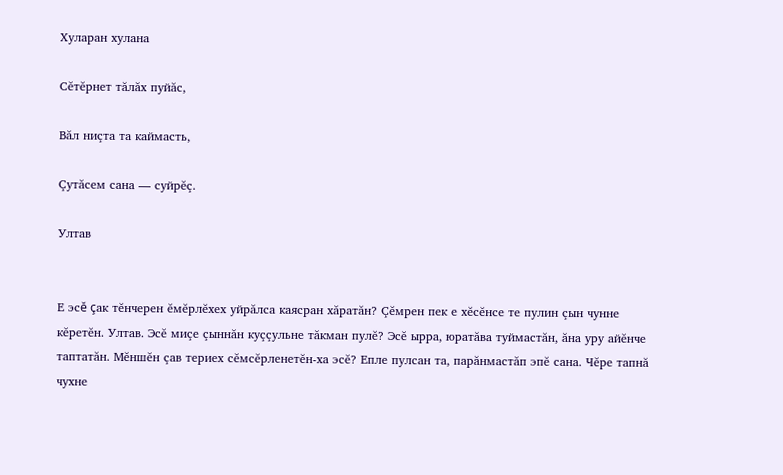Хуларан хулана

Сĕтĕрнет тăлăх пуйăс,

Вăл ниçта та каймасть,

Çутăсем сана — суйрĕç.

Ултав


Е эсĕ çак тĕнчерен ĕмĕрлĕхех уйрăлса каясран хăратăн? Çĕмрен пек е хĕсĕнсе те пулин çын чунне кĕретĕн. Ултав. Эсĕ миçе çыннăн куççульне тăкман пулĕ? Эсĕ ырра, юратăва туймастăн, ăна уру айĕнче таптатăн. Мĕншĕн çав териех сĕмсĕрленетĕн-ха эсĕ? Епле пулсан та, парăнмастăп эпĕ сана. Чĕре тапнă чухне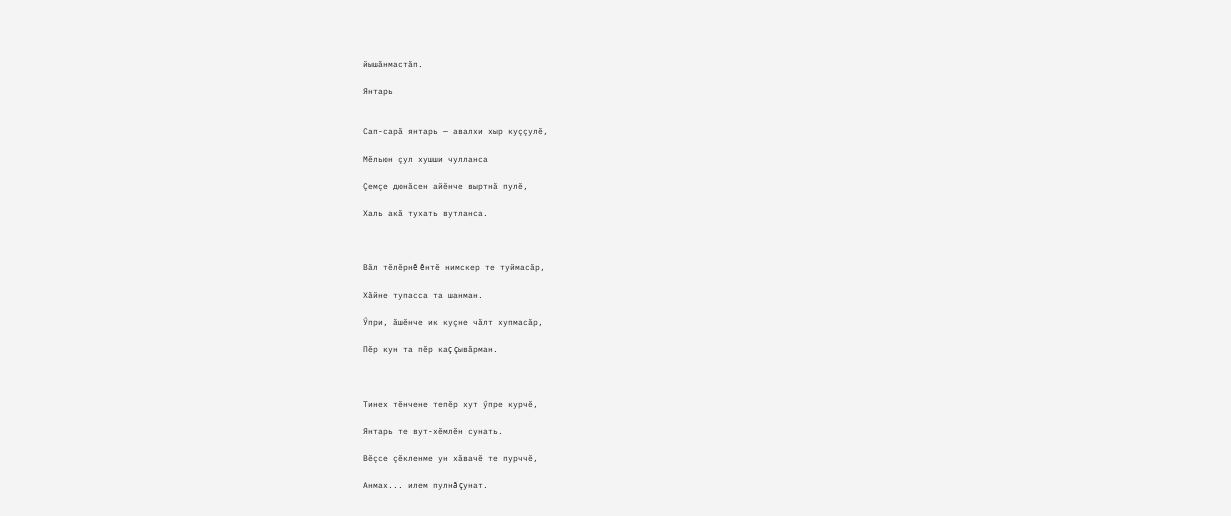йышăнмастăп.

Янтарь


Сап-сарă янтарь — авалхи хыр куççулĕ,

Мĕльюн çул хушши чулланса

Çемçе дюнăсен айĕнче выртнă пулĕ,

Халь акă тухать вутланса.



Вăл тĕлĕрнĕ ĕнтĕ нимскер те туймасăр,

Хăйне тупасса та шанман.

Ӳпри, ăшĕнче ик куçне чăлт хупмасăр,

Пĕр кун та пĕр каç çывăрман.



Тинех тĕнчене тепĕр хут ӳпре курчĕ,

Янтарь те вут-хĕмлĕн сунать.

Вĕçсе çĕкленме ун хăвачĕ те пурччĕ,

Анмах... илем пулнă çунат.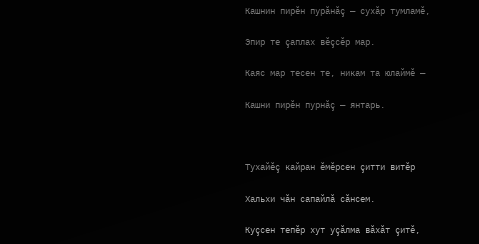Кашнин пирĕн пурăнăç — сухăр тумламĕ,

Эпир те çаплах вĕçсĕр мар.

Каяс мар тесен те, никам та юлаймĕ —

Кашни пирĕн пурнăç — янтарь.



Тухайĕç кайран ĕмĕрсен çитти витĕр

Хальхи чăн сапайлă сăнсем.

Куçсен тепĕр хут уçăлма вăхăт çитĕ,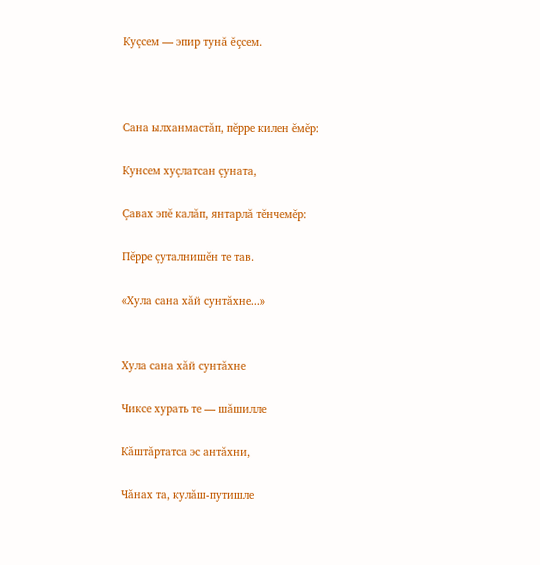Куçсем — эпир тунă ĕçсем.



Сана ылханмастăп, пĕрре килен ĕмĕр:

Кунсем хуçлатсан çуната,

Çавах эпĕ калăп, янтарлă тĕнчемĕр:

Пĕрре çуталнишĕн те тав.

«Хула сана хăй сунтăхне...»


Хула сана хăй сунтăхне

Чиксе хурать те — шăшилле

Кăштăртатса эс антăхни,

Чăнах та, кулăш-путишле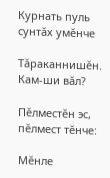Курнать пуль сунтăх умĕнче

Тăраканнишĕн. Кам-ши вăл?

Пĕлместĕн эс, пĕлмест тĕнче:

Мĕнле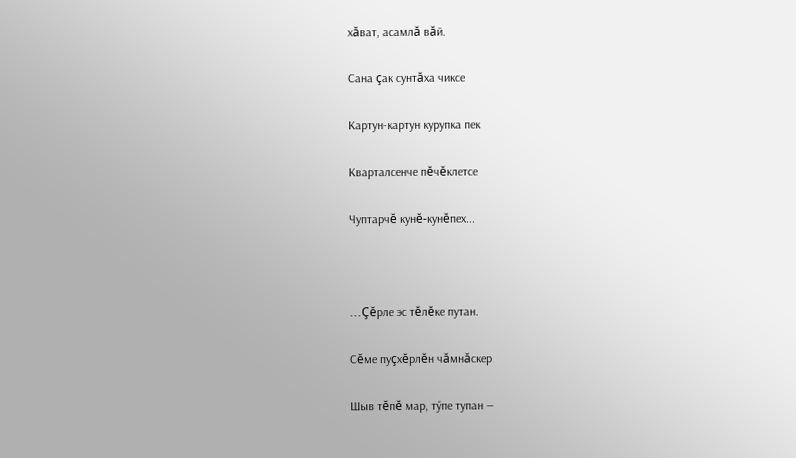хăват, асамлă вăй.

Сана çак сунтăха чиксе

Картун-картун курупка пек

Кварталсенче пĕчĕклетсе

Чуптарчĕ кунĕ-кунĕпех...



...Çĕрле эс тĕлĕке путан.

Сĕме пуçхĕрлĕн чăмнăскер

Шыв тĕпĕ мар, тӳпе тупан —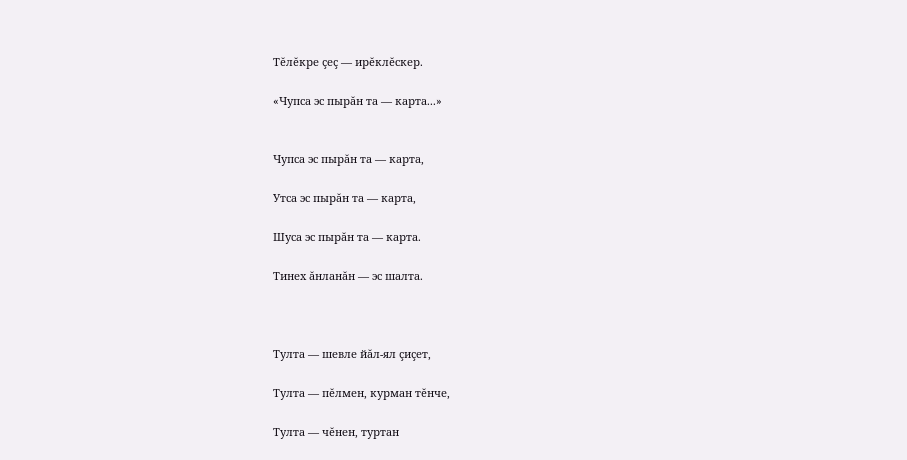Тĕлĕкре çеç — ирĕклĕскер.

«Чупса эс пырăн та — карта...»


Чупса эс пырăн та — карта,

Утса эс пырăн та — карта,

Шуса эс пырăн та — карта.

Тинех ăнланăн — эс шалта.



Тулта — шевле йăл-ял çиçет,

Тулта — пĕлмен, курман тĕнче,

Тулта — чĕнен, туртан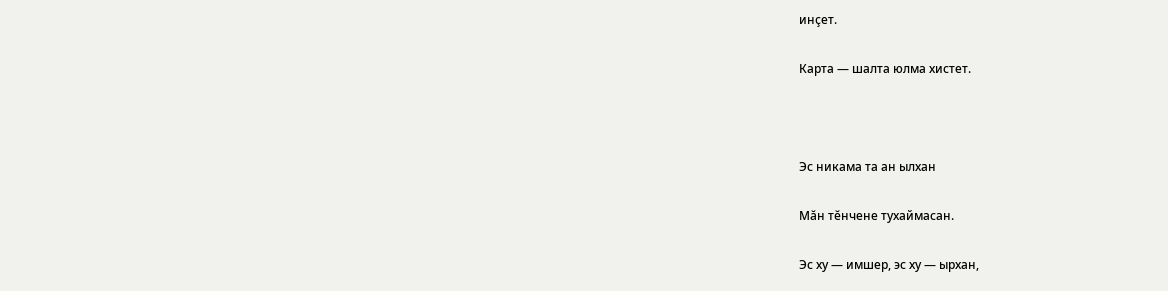инçет.

Карта — шалта юлма хистет.



Эс никама та ан ылхан

Мăн тĕнчене тухаймасан.

Эс ху — имшер, эс ху — ырхан,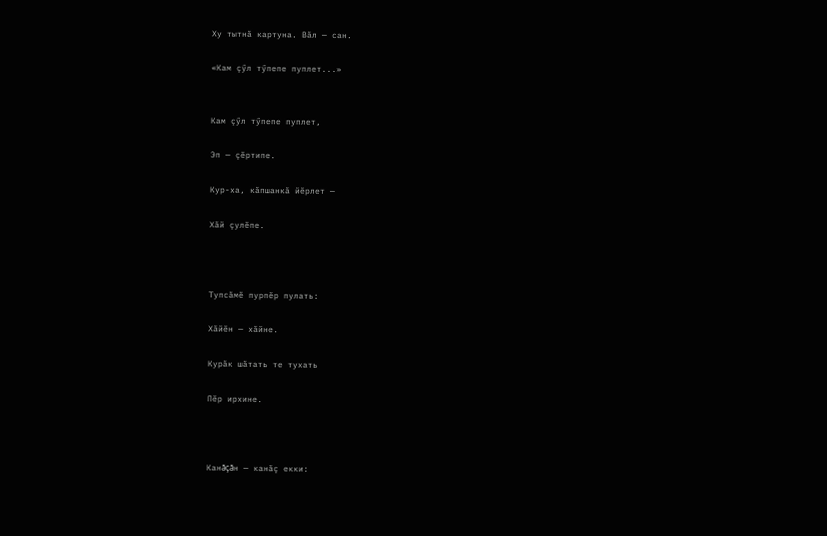Ху тытнă картуна. Вăл — сан.

«Кам çӳл тӳпепе пуплет...»


Кам çӳл тӳпепе пуплет,

Эп — çĕртипе.

Кур-ха, кăпшанкă йĕрлет —

Хăй çулĕпе.



Тупсăмĕ пурпĕр пулать:

Хăйĕн — хăйне.

Курăк шăтать те тухать

Пĕр ирхине.



Канăçăн — канăç екки: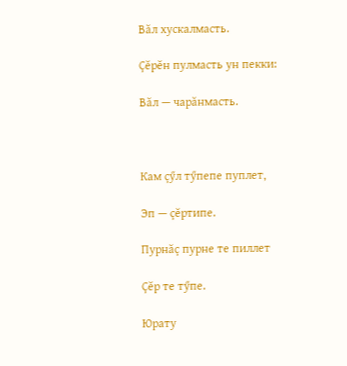Вăл хускалмасть.

Çĕрĕн пулмасть ун пекки:

Вăл — чарăнмасть.



Кам çӳл тӳпепе пуплет,

Эп — çĕртипе.

Пурнăç пурне те пиллет

Çĕр те тӳпе.

Юрату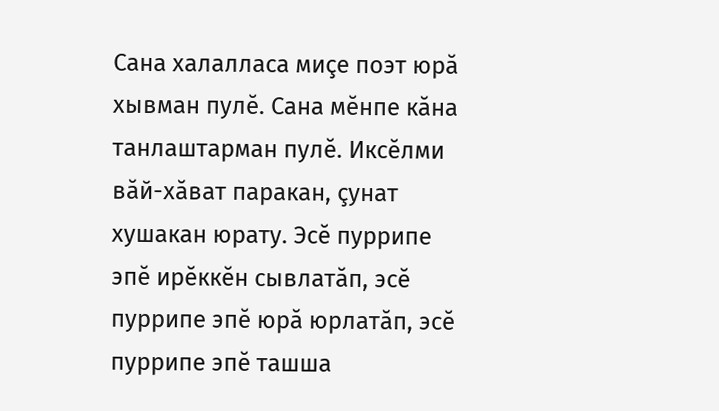Сана халалласа миçе поэт юрă хывман пулĕ. Сана мĕнпе кăна танлаштарман пулĕ. Иксĕлми вăй-хăват паракан, çунат хушакан юрату. Эсĕ пуррипе эпĕ ирĕккĕн сывлатăп, эсĕ пуррипе эпĕ юрă юрлатăп, эсĕ пуррипе эпĕ ташша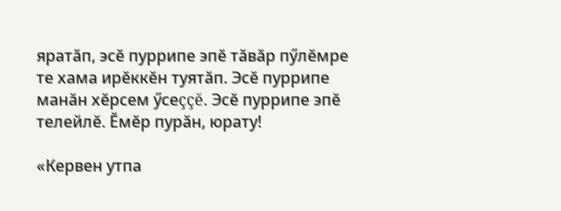яратăп, эсĕ пуррипе эпĕ тăвăр пӳлĕмре те хама ирĕккĕн туятăп. Эсĕ пуррипе манăн хĕрсем ӳсеççĕ. Эсĕ пуррипе эпĕ телейлĕ. Ĕмĕр пурăн, юрату!

«Кервен утпа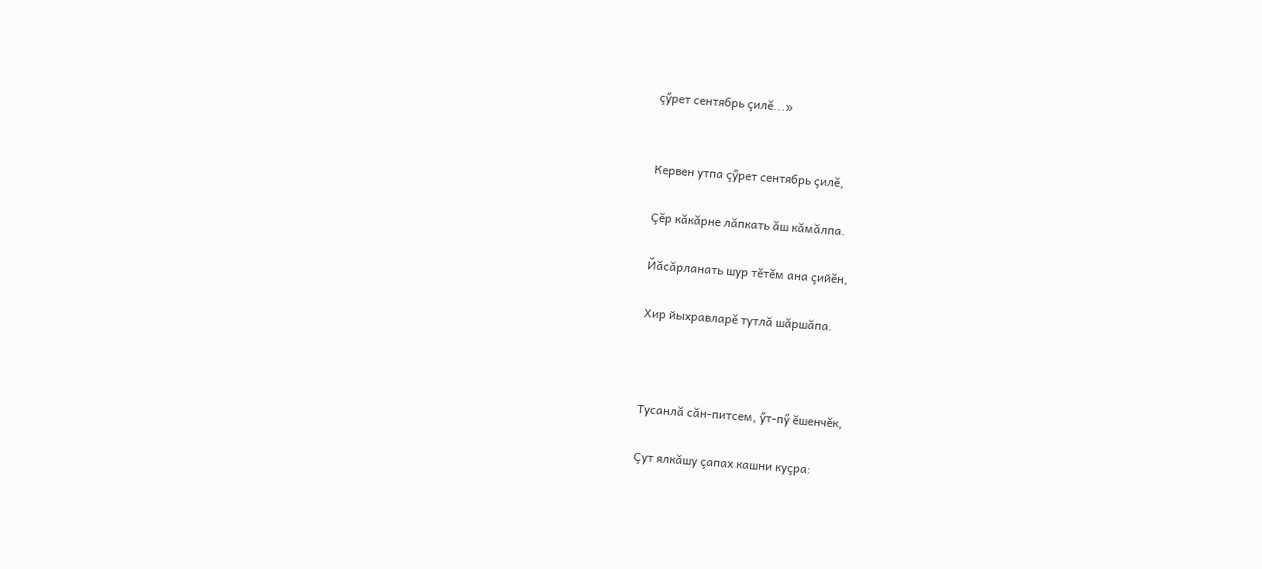çӳрет сентябрь çилĕ...»


Кервен утпа çӳрет сентябрь çилĕ,

Çĕр кăкăрне лăпкать ăш кăмăлпа.

Йăсăрланать шур тĕтĕм ана çийĕн,

Хир йыхравларĕ тутлă шăршăпа.



Тусанлă сăн-питсем, ӳт-пӳ ĕшенчĕк,

Çут ялкăшу çапах кашни куçра: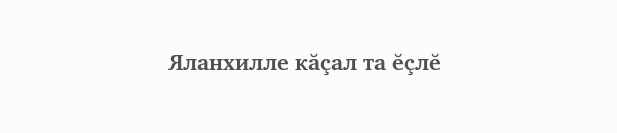Яланхилле кăçал та ĕçлĕ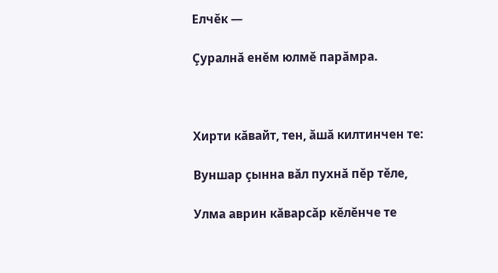Елчĕк —

Çуралнă енĕм юлмĕ парăмра.



Хирти кăвайт, тен, ăшă килтинчен те:

Вуншар çынна вăл пухнă пĕр тĕле,

Улма аврин кăварсăр кĕлĕнче те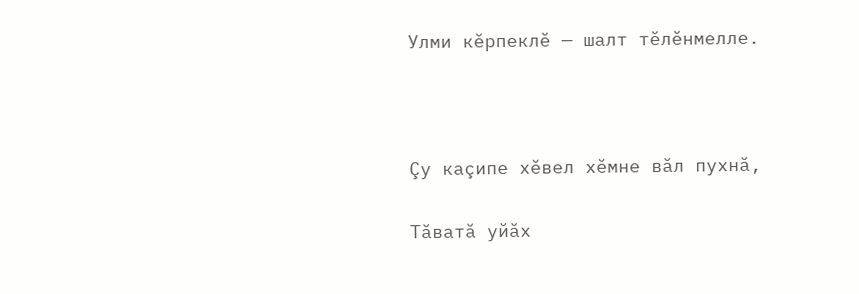Улми кĕрпеклĕ — шалт тĕлĕнмелле.



Çу каçипе хĕвел хĕмне вăл пухнă,

Тăватă уйăх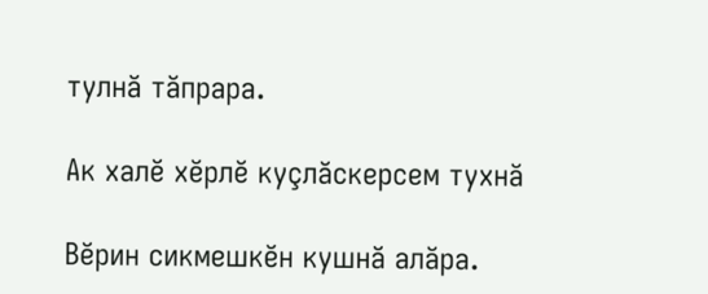тулнă тăпрара.

Ак халĕ хĕрлĕ куçлăскерсем тухнă

Вĕрин сикмешкĕн кушнă алăра.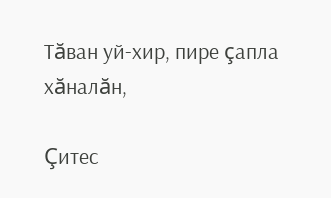Тăван уй-хир, пире çапла хăналăн,

Çитес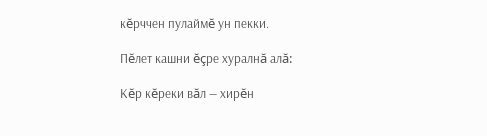кĕрччен пулаймĕ ун пекки.

Пĕлет кашни ĕçре хуралнă алă:

Кĕр кĕреки вăл — хирĕн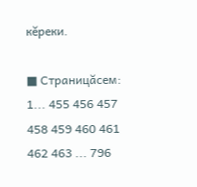кĕреки.

■ Страницăсем: 1... 455 456 457 458 459 460 461 462 463 ... 796